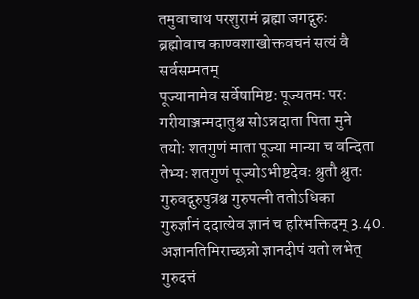तमुवाचाथ परशुरामं ब्रह्मा जगद्गुरुः
ब्रह्मोवाच काण्वशाखोक्तवचनं सत्यं वै सर्वसम्मतम्
पूज्यानामेव सर्वेषामिष्टः पूज्यतमः परः
गरीयाञ्जन्मदातुश्च सोऽन्नदाता पिता मुने
तयोः शतगुणं माता पूज्या मान्या च वन्दिता
तेभ्यः शतगुणं पूज्योऽभीष्टदेवः श्रुतौ श्रुतः
गुरुवद्गुरुपुत्रश्च गुरुपत्नी ततोऽधिका
गुरुर्ज्ञानं ददात्येव ज्ञानं च हरिभक्तिदम् 3.40.
अज्ञानतिमिराच्छन्नो ज्ञानदीपं यतो लभेत्
गुरुदत्तं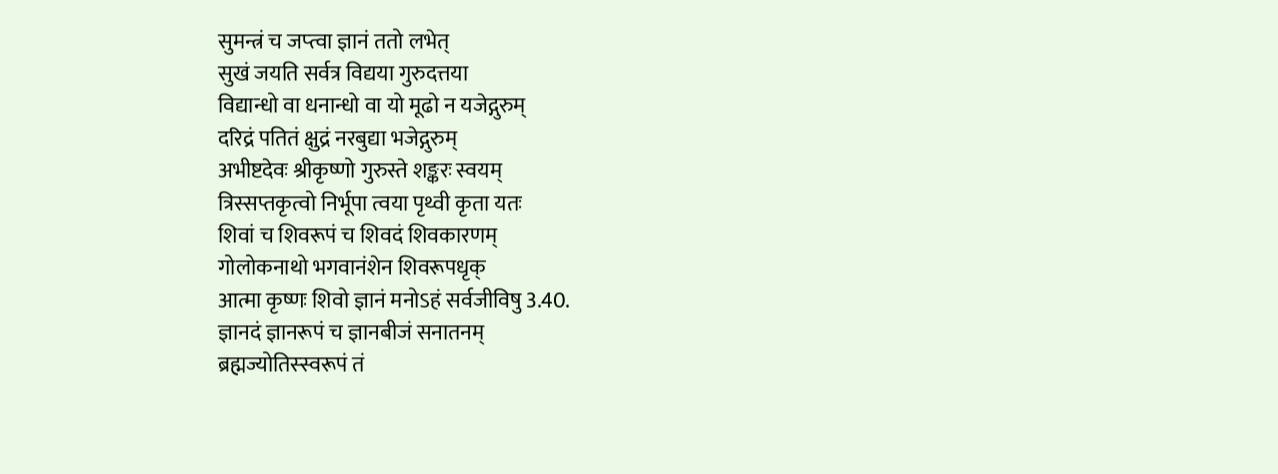सुमन्त्रं च जप्त्वा ज्ञानं ततो लभेत्
सुखं जयति सर्वत्र विद्यया गुरुदत्तया
विद्यान्धो वा धनान्धो वा यो मूढो न यजेद्गुरुम्
दरिद्रं पतितं क्षुद्रं नरबुद्या भजेद्गुरुम्
अभीष्टदेवः श्रीकृष्णो गुरुस्ते शङ्करः स्वयम्
त्रिस्सप्तकृत्वो निर्भूपा त्वया पृथ्वी कृता यतः
शिवां च शिवरूपं च शिवदं शिवकारणम्
गोलोकनाथो भगवानंशेन शिवरूपधृक्
आत्मा कृष्णः शिवो ज्ञानं मनोऽहं सर्वजीविषु 3.40.
ज्ञानदं ज्ञानरूपं च ज्ञानबीजं सनातनम्
ब्रह्मज्योतिस्स्वरूपं तं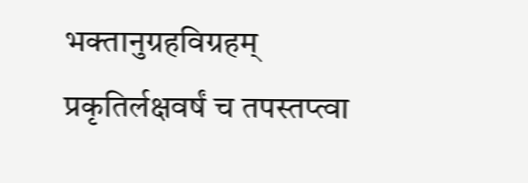भक्तानुग्रहविग्रहम्
प्रकृतिर्लक्षवर्षं च तपस्तप्त्वा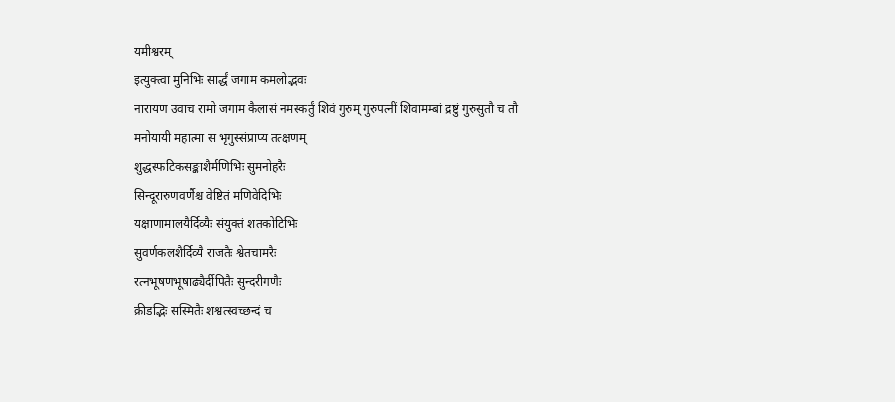यमीश्वरम्
इत्युक्त्वा मुनिभिः सार्द्धं जगाम कमलोद्भवः
नारायण उवाच रामो जगाम कैलासं नमस्कर्तुं शिवं गुरुम् गुरुपत्नीं शिवामम्बां द्रष्टुं गुरुसुतौ च तौ
मनोयायी महात्मा स भृगुस्संप्राप्य तत्क्षणम्
शुद्धस्फटिकसङ्काशैर्मणिभिः सुमनोहरैः
सिन्दूरारुणवर्णैश्च वेष्टितं मणिवेदिभिः
यक्षाणामालयैर्दिव्यैः संयुक्तं शतकोटिभिः
सुवर्णकलशैर्दिव्यै राजतैः श्वेतचामरैः
रत्नभूषणभूषाढ्यैर्दीपितैः सुन्दरीगणैः
क्रीडद्भिः सस्मितैः शश्वत्स्वच्छन्दं च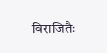विराजितैः